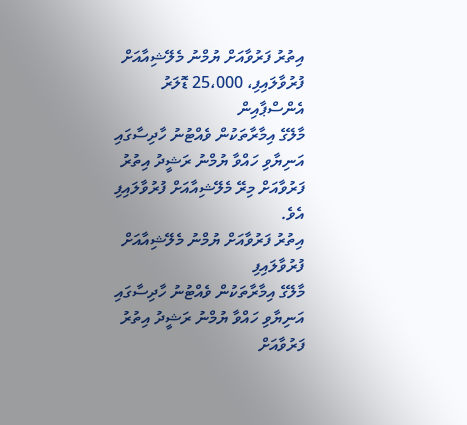އިތުރު ފަރުވާއަށް ޔުމްނު މެލޭޝިއާއަށް ފުރުވާލައިފި، 25،000 ޑޮލަރު އެންސްޕާއިން
މާލޭގެ އިމާރާތަކުން ވެއްޓުނު ހާދިސާގައި އަނިޔާވި ހައްވާ ޔުމްނު ރަޝީދު އިތުރު ފަރުވާއަށް މިރޭ މެލޭޝިއާއަށް ފުރުވާލައިފި އެވެ.
އިތުރު ފަރުވާއަށް ޔުމްނު މެލޭޝިއާއަށް ފުރުވާލައިފި
މާލޭގެ އިމާރާތަކުން ވެއްޓުނު ހާދިސާގައި އަނިޔާވި ހައްވާ ޔުމްނު ރަޝީދު އިތުރު ފަރުވާއަށް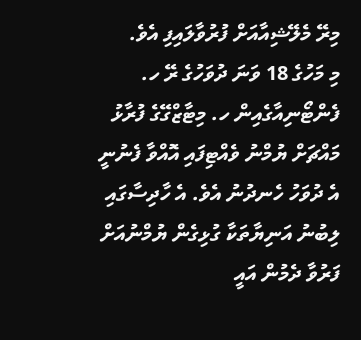މިރޭ މެލޭޝިއާއަށް ފުރުވާލައިފި އެވެ.
މި މަހުގެ 18 ވަނަ ދުވަހުގެ ރޭ ހ. ފެންޓޯނިއާގެއިން ހ. މިޓާޒްގޭގެ ފުރާޅު މައްޗަށް ޔުމްނު ވެއްޓިފައި އޮއްވާ ފެނުނީ އެ ދުވަހު ހެނދުނު އެވެ. އެ ހާދިސާގައި ލިބުނު އަނިޔާތަކާ ގުޅިގެން ޔުމްނުއަށް ފަރުވާ ދެމުން އައީ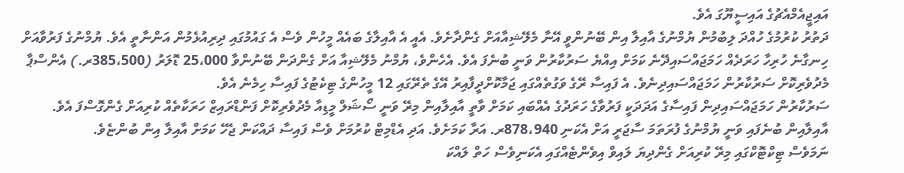އައިޖީއެމްއެޗުގެ އައިސީޔޫގަ އެވެ.
ދަތުރު ކުރުމުގެ ހުއްދަ ލިބުމުން ޔުމްނުގެ އާއިލާ އިން ބޭނުންވީ އޭނާ މެލޭޝިއާއަށް ގެންދާށެވެ. އެއީ އެ އާއިލާގެ ބައެއް މީހުން ވެސް އެ ގައުމުގައި ދިރިއުޅެމުން އަންނާތީ އެވެ. ޔުމްނުގެ ފަރުވާއަށް ހިނގާނެ ހުރިހާ ހަރަދެއް ހަމަޖައްސައިދޭނެ ކަމަށް އިއްޔެ ސަރުކާރުން ވަނީ ބުނެފަ އެވެ. އެހެންވެ، ޔުމްނު މެލޭޝިއާ އަށް ގެންދަން ބޭނުންވާ 25،000 ޑޮލަރު (385،500ރ.) އެންސްޕާ މެދުވެރިކޮށް ސަރުކާރުން ހަމަޖައްސައިދިނެވެ. އެ ފައިސާ ރޭގެ ވަގުތެއްގައި ޖަމާކޮށްދީފާއިރު އޭގެ ތެރޭގައި 12 މީހުންގެ ޓިކެޓުގެ ފައިސާ ހިމެނެ އެވެ.
ސަރުކާރުން ހަމަޖައްސައިދިން ފައިސާގެ އަދަދަކީ ފަރުވާގެ ހަރަދުގެ އެއްބައި ކަމަށް ވާތީ އާއިލާއިން މިރޭ ވަނީ ސޯޝަލް މީޑިއާ މެދުވެރިކޮށް ފަންޑްރައިޒް ހަރަކާތެއް ކުރިއަށް ގެންގޮސްފަ އެވެ.
އާއިލާއިން ބުނެފައި ވަނީ ޔުމްނުގެ ފުރަތަމަ ސާޖަރީ އަށް އެކަނި 878،940ރ. އަރާ ކަމަށެވެ. އަދި އެޑްމިޓް ކުރުމަށް ވެސް ފައިސާ ދައްކަން ޖެހޭ ކަމަށް އާއިލާ އިން ބުންޏެވެ.
ނަމަވެސް ޓިކްޓޮކްގައި މިރޭ ކުރިއަށް ގެންދިޔަ ލައިވް އިވެންޓެއްގައި އެކަނިވެސް ހަތް ލައްކަ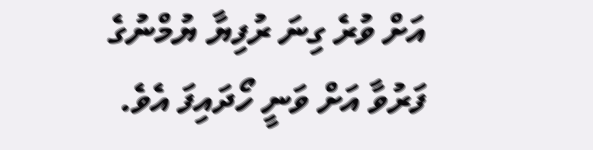އަށް ވުރެ ގިނަ ރުފިޔާ ޔުމްނުގެ ފަރުވާ އަށް ވަނީ ހޯދައިފަ އެވެ.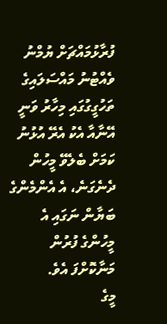ފުރާޅުމައްޗަށް ޔުމްނު ވެއްޓުނު މައްސަލައިގެ ތަހުގީގުގައި މިހާރު ވަނީ އޭނާއާ އެކު އެރޭ އުޅުނު ކަމަށް ބެލެވޭ މީހުން ދެނެގަނެ، އެ އެންމެންގެ ބަޔާން ނަގައި އެ މީހުންގެ ފުރުން މަނާކޮށްފަ އެވެ.
މީގެ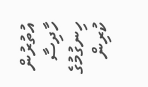އުތުރުން ހާދިސާ ހިނގުމުގެ ކުރިން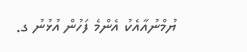ޔުމްނުއާއެކު އެންމެ ފަހުން އުޅުނު ގ.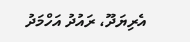އެރިޔަދޫ، ރައުދު އަހްމަދު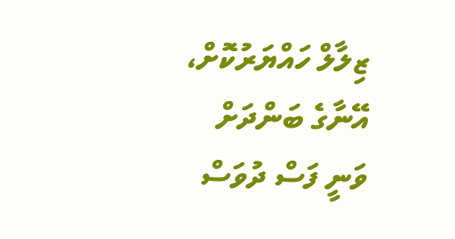ޒިލާލް ހައްޔަރުކޮށް، އޭނާގެ ބަންދަށް ވަނީ ފަސް ދުވަސް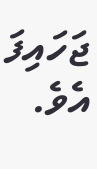ޖަހައިފަ އެވެ.